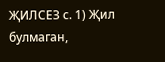ҖИЛСЕЗ с. 1) Җил булмаган,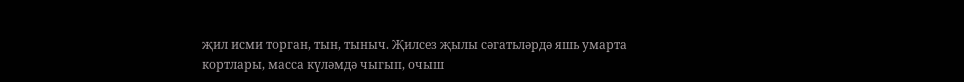җил исми торган, тын, тыныч. Җилсез җылы сәгатьләрдә яшь умарта кортлары, масса күләмдә чыгып, очыш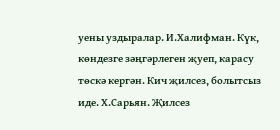уены уздыралар. И.Халифман. Күк, көндезге зәңгәрлеген җуеп, карасу төскә кергән. Кич җилсез, болытсыз иде. Х.Сарьян. Җилсез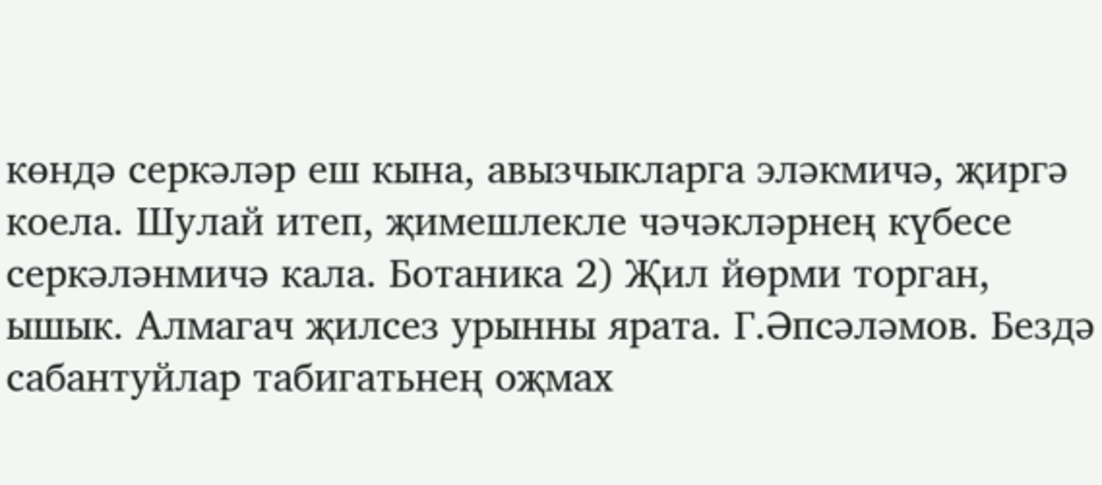көндә серкәләр еш кына, авызчыкларга эләкмичә, җиргә коела. Шулай итеп, җимешлекле чәчәкләрнең күбесе серкәләнмичә кала. Ботаника 2) Җил йөрми торган, ышык. Алмагач җилсез урынны ярата. Г.Әпсәләмов. Бездә сабантуйлар табигатьнең оҗмах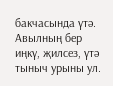бакчасында үтә. Авылның бер иңкү, җилсез, үтә тыныч урыны ул.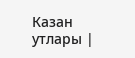Казан утлары |